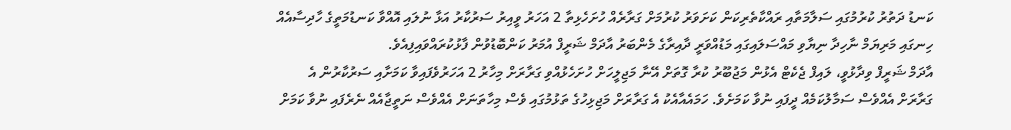ކަނޑު ދަތުރު ކުރުމުގައި ސަލާމަތާއި ރައްކާތެރިކަން ކަށަވަރު ކުރުމަށް ގަރާރެއް ހުށަހެޅިތާ 2 އަހަރު ވީއިރު ސަރުކާރު އަޅާ ނުލައި އޮއްވާ ކަނޑުމަތީގެ ހާދިސާއެއް ހިނގައި މަރިޔަމް ނާހިދާ ނިޔާވި މައްސަލައިގައި މަޑުއްވަރީ ދާއިރާގެ މެންބަރު އާދަމް ޝަރީފް އުމަރު ކަންބޮޑުވުން ފާޅުކުރައްވައިފިއެވެ.
އާދަމް ޝަރީފް ވިދާޅުވީ، ލައިފް ޖެކެޓް އެޅުން މަޖުބޫރު ކުރާ ގޮތަށް އޭނާ މަޖިލީހަށް ހުށަހެޅުއްވި ގަރާރަށް މިހާރު 2 އަހަރުވެފައިވާ ކަމަށާއި ސަރުކާރުން އެ ގަރާރަށް އެއްވެސް ސަމާލުކަމެއް ދީފައި ނުވާ ކަމަށެވެ. ހަމައެއާއެކު އެ ގަރާރަށް މަޖިޅިހުގެ ތަޅުމުގައި ވެސް މިހާތަނަށް އެއްވެސް ނަތީޖާއެއް ނެރެފައި ނުވާ ކަމަށް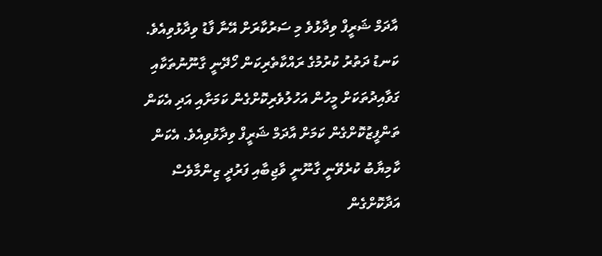އާދަމް ޝަރީފް ވިދާޅުވެ މި ސަރުކާރަށް އޭނާ ފާޑު ވިދާޅުވިއެވެ.
ކަނޑު ދަތުރު ކުރުމުގެ ރައްކާތެރިކަން ހޯދޭނީ ގާނޫނުތަކާއި ގަވާއިދުތަކަށް މީހުން އަހުލުވެރިކޮށްގެން ކަމަށާއި އަދި އެކަން ތަންފީޒުކޮށްގެން ކަމަށް އާދަމް ޝަރީފް ވިދާޅުވިއެވެ. އެކަން ކާމިޔާބު ކުރެވޭނީ ގާނޫނީ ވާޖިބާއި ފަރުދީ ޒިންމާވެސް އަދާކޮށްގެން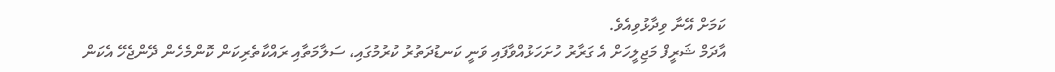ކަމަށް އޭނާ ވިދާޅުވިއެވެ.
އާދަމް ޝަރީފް މަޖިލީހަށް އެ ގަރާރު ހުށަހަޅުއްވާފައި ވަނީ ކަނޑުދަތުރު ކުރުމުގައި، ސަލާމަތާއި ރައްކާތެރިކަން ކޮންމެހެން ދޭންޖެހޭ އެކަން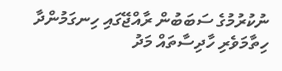ނުކުރުމުގެ ސަބަބުން ރާއްޖޭގައި ހިނގަމުންދާ ހިތާމަވެރި ހާދިސާތައް މަދު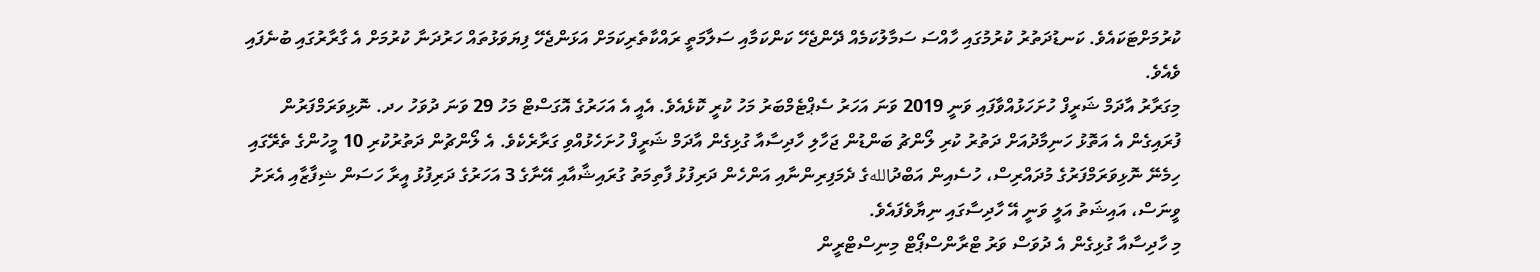ކުރުމަށްޓަކައެވެ. ކަނޑުދަތުރު ކުރުމުގައި ހާއްސަ ސަމާލުކަމެއް ދޭންޖެހޭ ކަންކަމާއި ސަލާމަތީ ރައްކާތެރިކަމަށް އަޅަންޖެހޭ ފިޔަވަޅުތައް ހަރުދަނާ ކުރުމަށް އެ ގާރާރުގައި ބުނެފައި ވެއެވެ.
މިގަރާރު އާދަމް ޝަރީފް ހުށަހަޅުއްވާފައި ވަނީ 2019 ވަނަ އަހަރު ސެޕްޓެމްބަރު މަހު ކުރީ ކޮޅެއެވެ. އެއީ އެ އަހަރުގެ އޮގަސްޓް މަހު 29 ވަނަ ދުވަހު ހދ. ނޮޅިވަރަމްފަރުން ފުރައިގެން އެ އަތޮޅު ހަނިމާދުއަށް ދަތުރު ކުރި ލޯންޗު ބަންޑުން ޖަހާލި ހާދިސާއާ ގުޅިގެން އާދަމް ޝަރީފް ހުށަހެޅުއްވި ގަރާރެކެވެ. އެ ލޯންޗުން ދަތުރުކުރި 10 މީހުންގެ ތެރޭގައި ހިމެނޭ ނޮޅިވަރަމްފަރުގެ މުދައްރިސް، ހުސެއިން އަބްދުاللهގެ ދެމަފިރިންނާއި އަންހެން ދަރިފުޅު ފާތިމަތު ގުރައިޝާއާއި އޭނާގެ 3 އަހަރުގެ ދަރިފުޅު އީރާ ހަސަން ޝިފާޒާއި އެރަށު ވީނަސް، އައިޝަތު އަލީ ވަނީ އޭ ހާދިސާގައި ނިޔާވެފައެވެ.
މި ހާދިސާއާ ގުޅިގެން އެ ދުވަސް ވަރު ޓްރާންސްޕޯޓް މިނިސްޓްރީން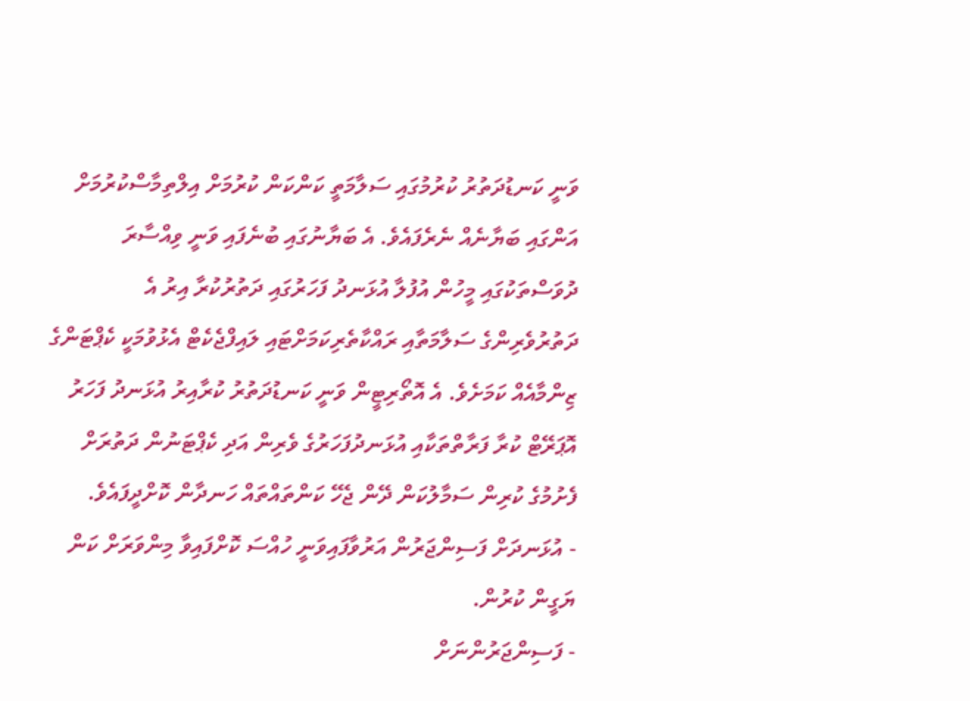ވަނީ ކަނޑުދަތުރު ކުރުމުގައި ސަލާމަތީ ކަންކަން ކުރުމަށް އިލްތިމާސްކުރުމަށް އަންގައި ބަޔާނެއް ނެރެފައެވެ. އެ ބަޔާނުގައި ބުނެފައި ވަނީ ވިއްސާރަ ދުވަސްތަކުގައި މީހުން އުފުލާ އުޅަނދު ފަހަރުގައި ދަތުރުކުރާ އިރު އެ ދަތުރުވެރިންގެ ސަލާމަތާއި ރައްކާތެރިކަމަށްޓައި ލައިފްޖެކެޓް އެޅުވުމަކީ ކެޕްޓަންގެ ޒިންމާއެއް ކަމަށެވެ. އެ އޮތޯރިޓީން ވަނީ ކަނޑުދަތުރު ކުރާއިރު އުޅަނދު ފަހަރު އޮޕަރޭޓް ކުރާ ފަރާތްތަކާއި އުޅަނދުފަހަރުގެ ވެރިން އަދި ކެޕްޓަނުން ދަތުރަށް ފެށުމުގެ ކުރިން ސަމާލުކަން ދޭން ޖެހޭ ކަންތައްތައް ހަނދާން ކޮށްދީފައެވެ.
- އުޅަނދަށް ފަސިންޖަރުން އަރުވާފައިވަނީ ހުއްސަ ކޮށްފައިވާ މިންވަރަށް ކަން ޔަގީން ކުރުން.
- ފަސިންޖަރުންނަށް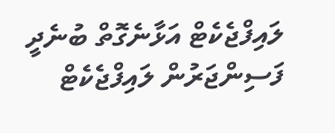ލައިފްޖެކެޓް އަޅާނެގޮތް ބުނެދީ ފަސިންޖަރުން ލައިފްޖެކެޓް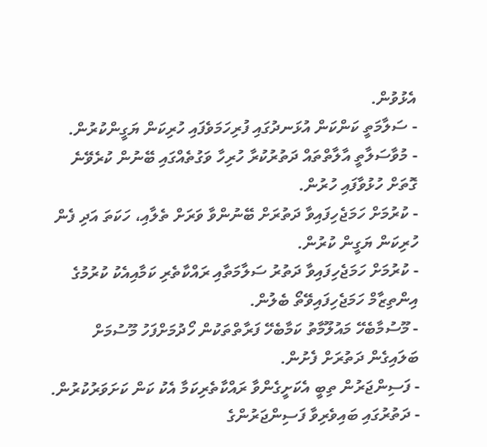އެޅުވުން.
- ސަލާމަތީ ކަންކަން އުޅަނދުގައި ފުރިހަމަވެފައި ހުރިކަން ޔަގީންކުރުން.
- މުވާސަލާތީ އާލާތްތައް ދަތުރުކުރާ ހުރިހާ ވަގުތެއްގައި ބޭނުން ކުރެވޭނެ ގޮތަށް ހުޅުވާފައި ހުރުން.
- ކުރުމަށް ހަމަޖެހިފައިވާ ދަތުރަށް ބޭނުންވާ ވަރަށް ތެލާއި، ހަކަތަ އަދި ފެން ހުރިކަން ޔަގީން ކުރުން.
- ކުރުމަށް ހަމަޖެހިފައިވާ ދަތުރު ސަލާމަތާއި ރައްކާތެރި ކަމާއިއެކު ކުރުމުގެ އިންތިޒާމް ހަމަޖެހިފައިވޭތޯ ބެލުން.
- މޫސުމާބެހޭ މައުލޫމާތު ކަމާބެހޭ ފަރާތްތަކުން ހޯދުމަށްފަހު މޫސުމަށް ބަލައިގެން ދަތުރަށް ފެށުން.
- ފަސިންޖަރުން ތިބީ އެކަށީގެންވާ ރައްކާތެރިކަމާ އެކު ކަން ކަށަވަރުކުރުން.
- ދަތުރުގައި ބައިވެރިވާ ފަސިންޖަރުންގެ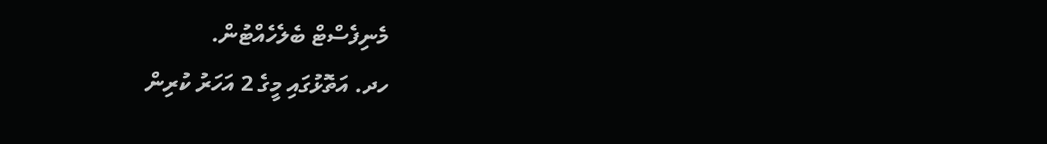މެނިފެސްޓް ބެލެހެއްޓުން.
ހދ. އަތޮޅުގައި މީގެ 2 އަހަރު ކުރިން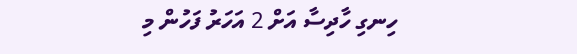ހިނގި ހާދިސާ އަށް 2 އަހަރު ފަހުން މި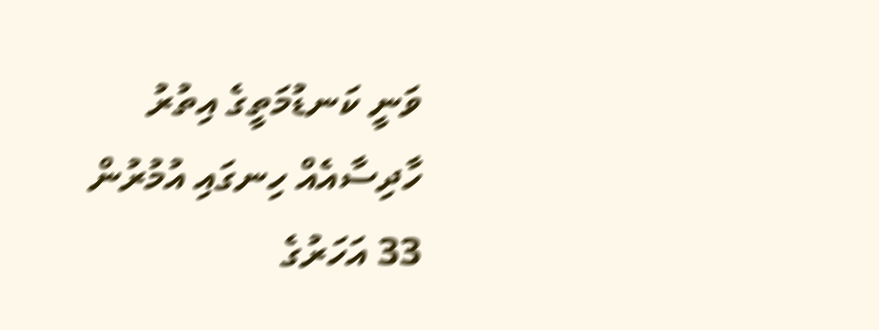ވަނީ ކަނޑުމަތީގެ އިތުރު ހާދިސާއެއް ހިނގައި އުމުރުން 33 އަހަރުގެ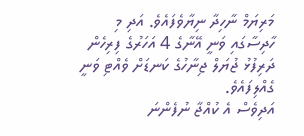މަރިޔަމް ނާހިދާ ނިޔާވެފައެވެ. އަދި މި ހާދިސާގައި ވަނީ އޭނާގެ 4 އަހަރުގެ ފިރިހެން ދަރިފުޅު ޖުޔަލް ޖިނާހުގެ ކަނޑަށް ވެއްޓި ވަނީ ގެއްލިފައެވެ.
އަދިވެސް އެ ކުއްޖާ ނުފެންނަ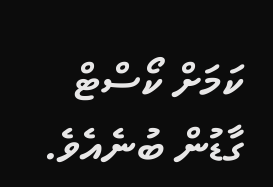ކަމަށް ކޯސްޓް ގާޑުން ބުނެއެވެ.